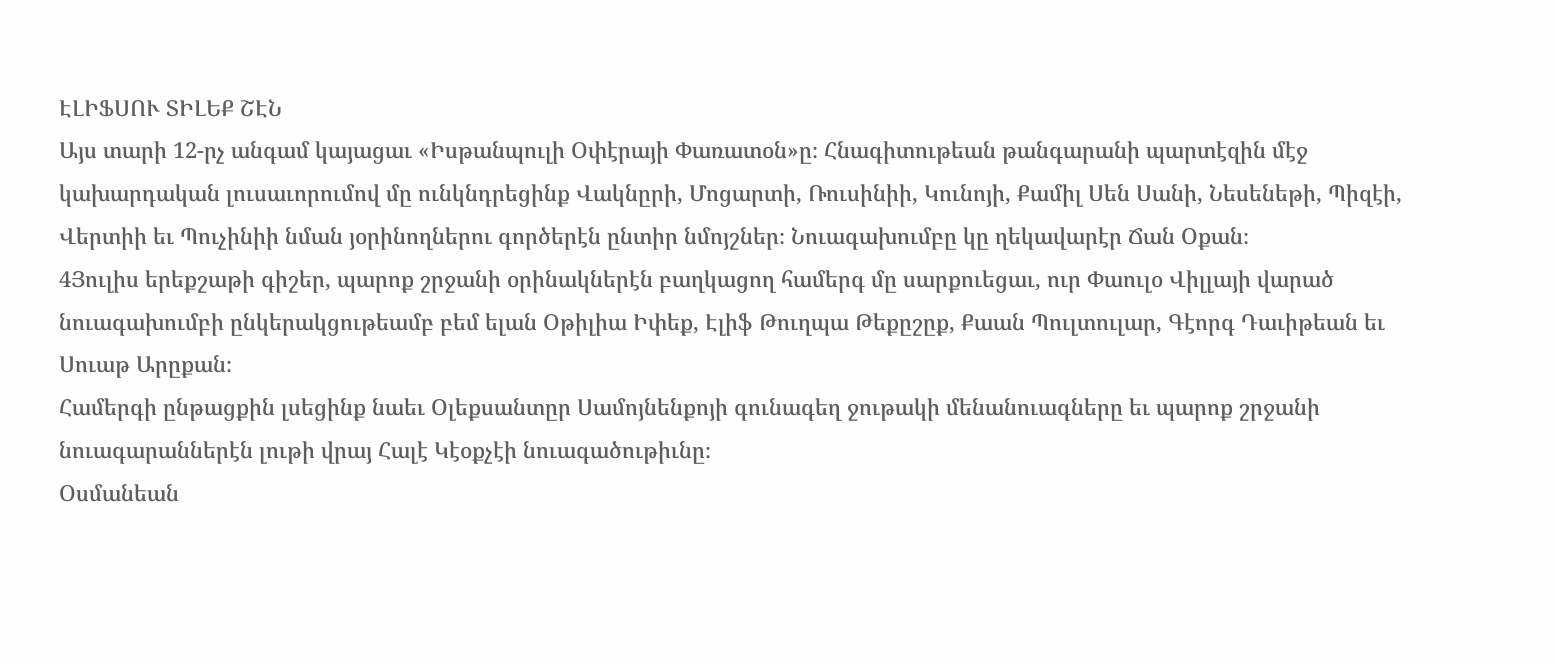ԷԼԻՖՍՈՒ ՏԻԼԵՔ ՇԷՆ
Այս տարի 12-րչ անգամ կայացաւ «Իսթանպուլի Օփէրայի Փառատօն»ը։ Հնագիտութեան թանգարանի պարտէզին մէջ կախարդական լուսաւորումով մը ունկնդրեցինք Վակնըրի, Մոցարտի, Ռուսինիի, Կունոյի, Քամիլ Սեն Սանի, Նեսենեթի, Պիզէի, Վերտիի եւ Պուչինիի նման յօրինողներու գործերէն ընտիր նմոյշներ։ Նուագախումբը կը ղեկավարէր Ճան Օքան։
4Յուլիս երեքշաթի գիշեր, պարոք շրջանի օրինակներէն բաղկացող համերգ մը սարքուեցաւ, ուր Փաուլօ Վիլլայի վարած նուագախումբի ընկերակցութեամբ բեմ ելան Օթիլիա Իփեք, Էլիֆ Թուղպա Թեքըշըք, Քաան Պուլտուլար, Գէորգ Դաւիթեան եւ Սուաթ Արըքան։
Համերգի ընթացքին լսեցինք նաեւ Օլեքսանտըր Սամոյնենքոյի գունագեղ ջութակի մենանուագները եւ պարոք շրջանի նուագարաններէն լութի վրայ Հալէ Կէօքչէի նուագածութիւնը։
Օսմանեան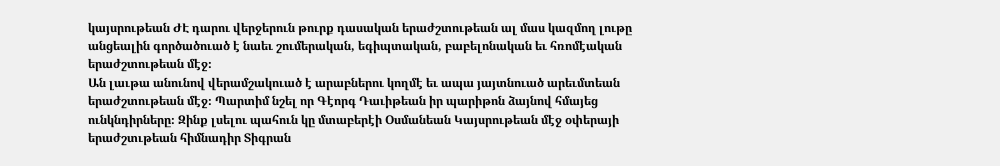կայսրութեան ԺԷ դարու վերջերուն թուրք դասական երաժշտութեան ալ մաս կազմող լութը անցեալին գործածուած է նաեւ շումերական, եգիպտական, բաբելոնական եւ հռոմէական երաժշտութեան մէջ։
Ան լաւթա անունով վերամշակուած է արաբներու կողմէ եւ ապա յայտնուած արեւմտեան երաժշտութեան մէջ։ Պարտիմ նշել որ Գէորգ Դաւիթեան իր պարիթոն ձայնով հմայեց ունկնդիրները։ Զինք լսելու պահուն կը մտաբերէի Օսմանեան Կայսրութեան մէջ օփերայի երաժշտւթեան հիմնադիր Տիգրան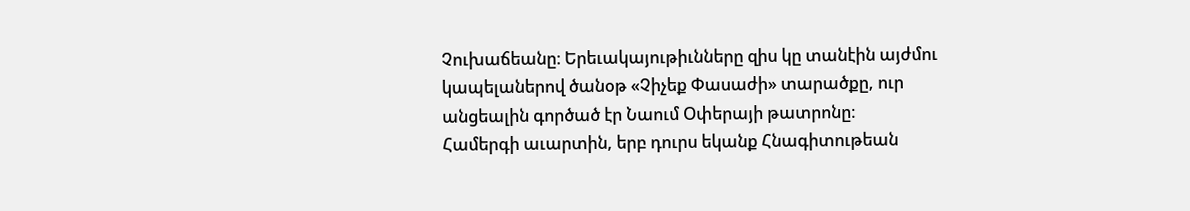Չուխաճեանը։ Երեւակայութիւնները զիս կը տանէին այժմու կապելաներով ծանօթ «Չիչեք Փասաժի» տարածքը, ուր անցեալին գործած էր Նաում Օփերայի թատրոնը։
Համերգի աւարտին, երբ դուրս եկանք Հնագիտութեան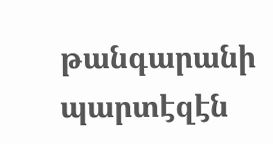թանգարանի պարտէզէն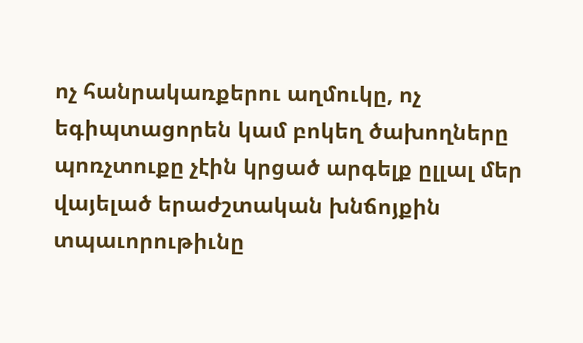ոչ հանրակառքերու աղմուկը, ոչ եգիպտացորեն կամ բոկեղ ծախողները պոռչտուքը չէին կրցած արգելք ըլլալ մեր վայելած երաժշտական խնճոյքին տպաւորութիւնը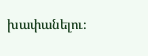խափանելու։